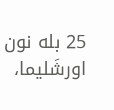25 بله نون اورشَلیما،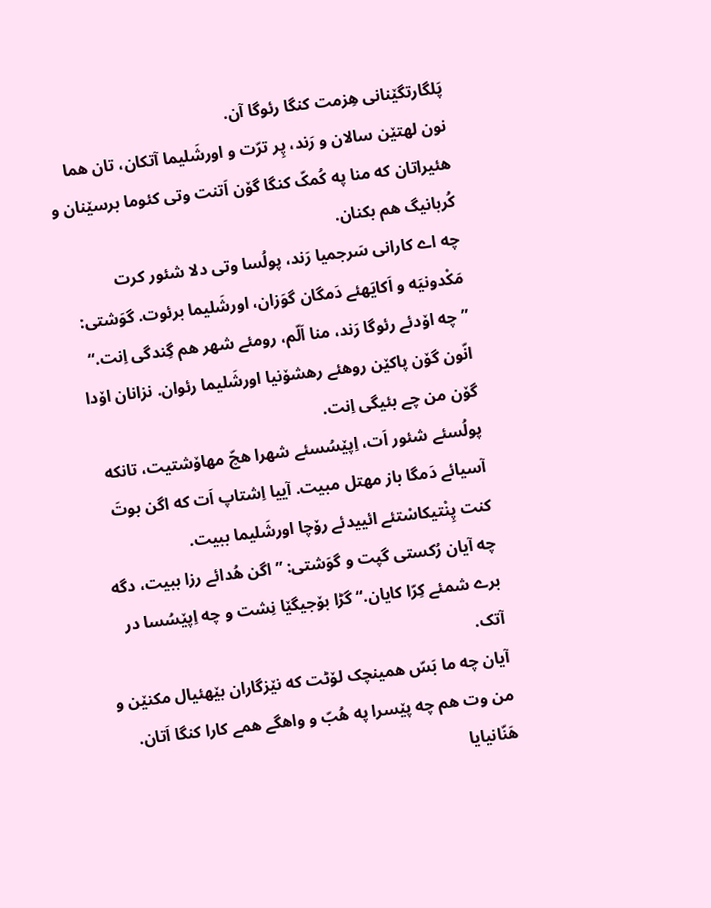پَلگارتگێنانی هِزمت کنگا رئوگا آن.
نون لهتێن سالان و رَند، پِر ترّت و اورشَلیما آتکان، تان هما هئیراتان که منا په کُمکّ کنگا گۆن اَتنت وتی کئوما برسێنان و کُربانیگ هم بکنان.
چه اے کارانی سَرجمیا رَند، پولُسا وتی دلا شئور کرت مَکْدونیَه و اَکایَهئے دَمگان گوَزان، اورشَلیما برئوت. گوَشتی: ”چه اۆدئے رئوگا رَند، منا اَلّم، رومئے شهر هم گِندگی اِنت.“
انّون گۆن پاکێن روهئے رهشۆنیا اورشَلیما رئوان. نزانان اۆدا گۆن من چے بئیگی اِنت.
پولُسئے شئور اَت، اِپێسُسئے شهرا هچّ مهاۆشتیت، تانکه آسیائے دَمگا باز مهتل مبیت. آییا اِشتاپ اَت که اگن بوتَ کنت پِنْتیکاسْتئے ائییدئے رۆچا اورشَلیما ببیت.
چه آیان رُکستی گپت و گوَشتی: ”اگن هُدائے رزا ببیت، دگه برے شمئے کِرّا کایان.“ گڑا بۆجیگێا نِشت و چه اِپێسُسا در آتک.
آیان چه ما بَسّ همینچک لۆٹت که نێزگاران بێهئیال مکنێن و من وت هم چه پێسرا په هُبّ و واهگے همے کارا کنگا اَتان.
هَنّانیایا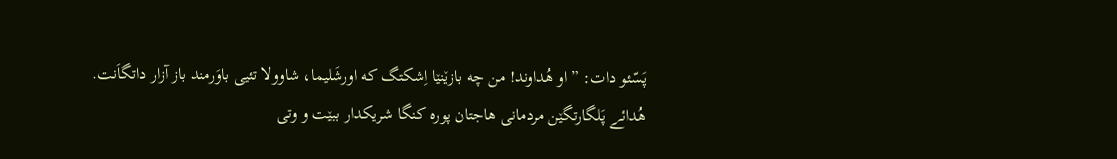پَسّئو دات: ”او هُداوند! من چه بازێنێا اِشکتگ که اورشَلیما، شاوولا تئیی باوَرمند باز آزار داتگاَنت.
هُدائے پَلگارتگێن مردمانی هاجتان پوره کنگا شریکدار ببێت و وتی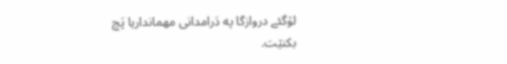لۆگئے دروازگا په دَرامدانی مهمانداریا پَچ بکنێت.